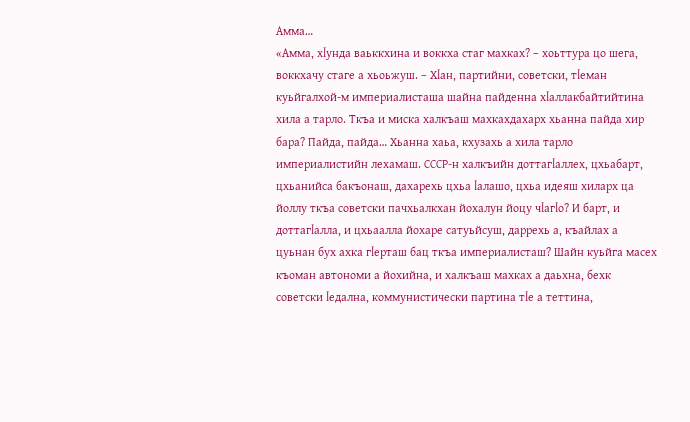Амма…
«Амма, хӏунда ваьккхина и воккха стаг махках? – хоьттура цо шега, воккхачу стаге а хьоьжуш. – Хӏан, партийни, советски, тӏеман куьйгалхой-м империалисташа шайна пайденна хӏаллакбайтийтина хила а тарло. Ткъа и миска халкъаш махкахдахарх хьанна пайда хир бара? Пайда, пайда… Хьанна хаьа, кхузахь а хила тарло империалистийн лехамаш. СССР-н халкъийн доттагӏаллех, цхьабарт, цхьанийса бакъонаш, дахарехь цхьа ӏалашо, цхьа идеяш хиларх ца йоллу ткъа советски пачхьалкхан йохалун йоцу чӏагӏо? И барт, и доттагӏалла, и цхьаалла йохаре сатуьйсуш, даррехь а, къайлах а цуьнан бух ахка гӏерташ бац ткъа империалисташ? Шайн куьйга масех къоман автономи а йохийна, и халкъаш махках а даьхна, бехк советски ӏедална, коммунистически партина тӏе а теттина,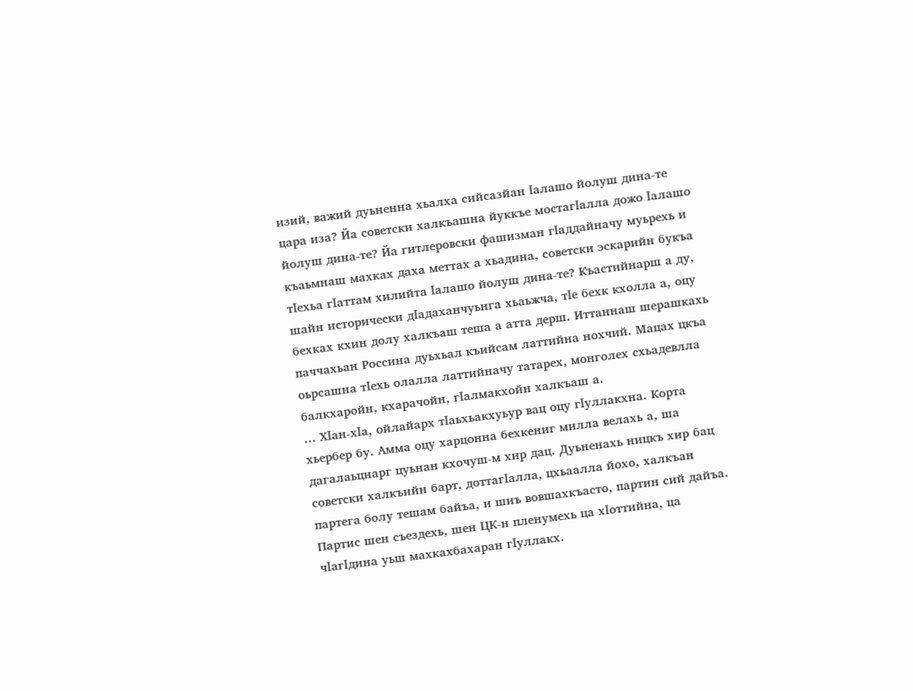изий, важий дуьненна хьалха сийсазйан ӏалашо йолуш дина-те цара иза? Йа советски халкъашна йуккъе мостагӏалла дожо ӏалашо йолуш дина-те? Йа гитлеровски фашизман гӏаддайначу муьрехь и къаьмнаш махках даха меттах а хьадина, советски эскарийн букъа тӏехьа гӏаттам хилийта ӏалашо йолуш дина-те? Къастийнарш а ду, шайн исторически дӏадаханчуьнга хьаьжча, тӏе бехк кхолла а, оцу бехках кхин долу халкъаш теша а атта дерш. Иттаннаш шерашкахь паччахьан Россина дуьхьал къийсам латтийна нохчий. Мацах цкъа оьрсашна тӏехь олалла латтийначу татарех, монголех схьадевлла балкхаройн, кхарачойн, гӏалмакхойн халкъаш а.
… Хӏан-хӏа, ойлайарх тӏаьхьакхуьур вац оцу гӏуллакхна. Корта хьербер бу. Амма оцу харцонна бехкениг милла велахь а, ша дагалаьцнарг цуьнан кхочуш-м хир дац. Дуьненахь ницкъ хир бац советски халкъийн барт, доттагӏалла, цхьаалла йохо, халкъан партега болу тешам байъа, и шиъ вовшахкъасто, партин сий дайъа. Партис шен съездехь, шен ЦК-н пленумехь ца хӏоттийна, ца чӏагӏдина уьш махкахбахаран гӏуллакх.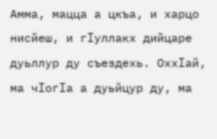Амма, мацца а цкъа, и харцо нисйеш, и гӏуллакх дийцаре дуьллур ду съездехь. Оххӏай, ма чӏогӏа а дуьйцур ду, ма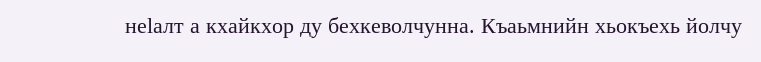неӏалт а кхайкхор ду бехкеволчунна. Къаьмнийн хьокъехь йолчу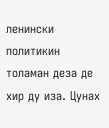ленински политикин толаман деза де хир ду иза. Цунах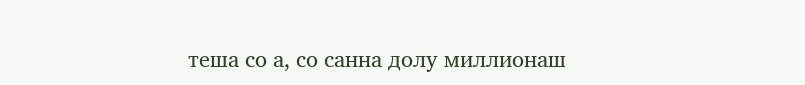теша со а, со санна долу миллионаш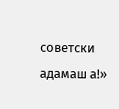советски адамаш а!»